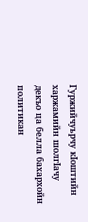Гуржийчуьрчу кIоштийн харжамийн шолгIачу декъо ца белла бахархойн политикан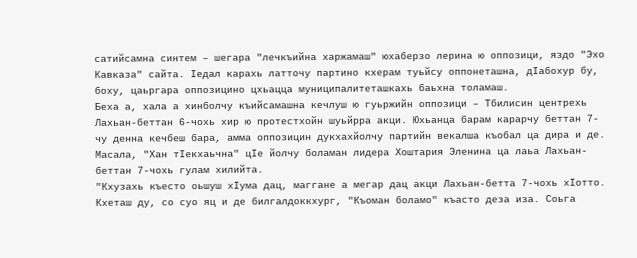сатийсамна синтем – шегара "лечкъийна харжамаш" юхаберзо лерина ю оппозици, яздо "Эхо Кавказа" сайта. Iедал карахь латточу партино кхерам туьйсу оппонеташна, дIабохур бу, боху, цаьргара оппозицино цхьацца муниципалитеташкахь баьхна толамаш.
Беха а, хала а хинболчу къийсамашна кечлуш ю гуьржийн оппозици – Тбилисин центрехь Лахьан-беттан 6-чохь хир ю протестхойн шуьйрра акци. Юхьанца барам карарчу беттан 7-чу денна кечбеш бара, амма оппозицин дукхахйолчу партийн векалша къобал ца дира и де. Масала, "Хан тIекхаьчна" цIе йолчу боламан лидера Хоштария Эленина ца лаьа Лахьан-беттан 7-чохь гулам хилийта.
"Кхузахь къесто оьшуш хIума дац, маггане а мегар дац акци Лахьан-бетта 7-чохь хIотто. Кхеташ ду, со суо яц и де билгалдоккхург, "Къоман боламо" къасто деза иза. Соьга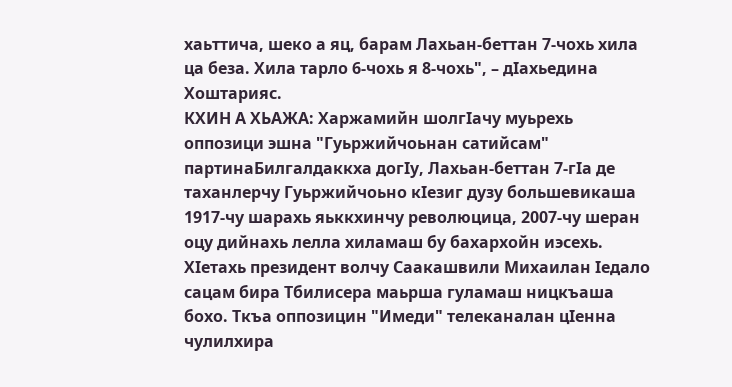хаьттича, шеко а яц, барам Лахьан-беттан 7-чохь хила ца беза. Хила тарло 6-чохь я 8-чохь", – дIахьедина Хоштарияс.
КХИН А ХЬАЖА: Харжамийн шолгIачу муьрехь оппозици эшна "Гуьржийчоьнан сатийсам" партинаБилгалдаккха догIу, Лахьан-беттан 7-гIа де таханлерчу Гуьржийчоьно кIезиг дузу большевикаша 1917-чу шарахь яьккхинчу революцица, 2007-чу шеран оцу дийнахь лелла хиламаш бу бахархойн иэсехь. ХIетахь президент волчу Саакашвили Михаилан Iедало сацам бира Тбилисера маьрша гуламаш ницкъаша бохо. Ткъа оппозицин "Имеди" телеканалан цIенна чулилхира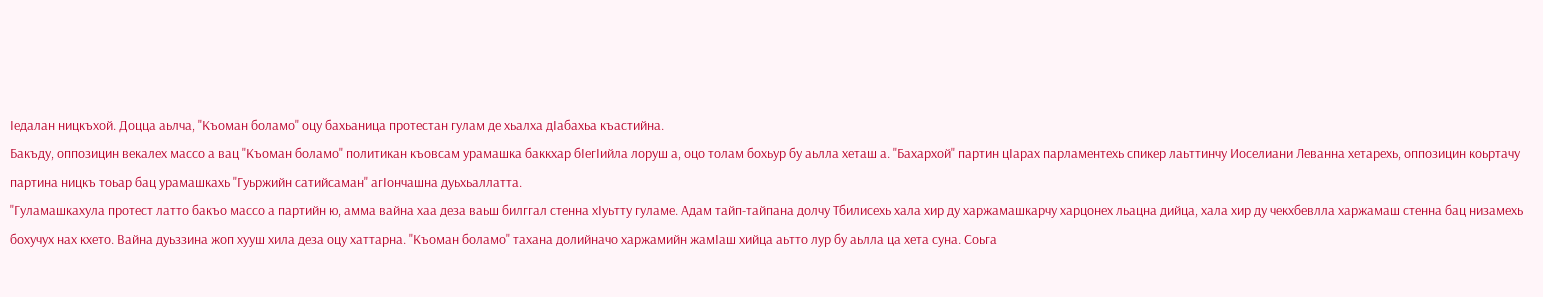Iедалан ницкъхой. Доцца аьлча, "Къоман боламо" оцу бахьаница протестан гулам де хьалха дIабахьа къастийна.
Бакъду, оппозицин векалех массо а вац "Къоман боламо" политикан къовсам урамашка баккхар бIегIийла лоруш а, оцо толам бохьур бу аьлла хеташ а. "Бахархой" партин цIарах парламентехь спикер лаьттинчу Иоселиани Леванна хетарехь, оппозицин коьртачу партина ницкъ тоьар бац урамашкахь "Гуьржийн сатийсаман" агIончашна дуьхьаллатта.
"Гуламашкахула протест латто бакъо массо а партийн ю, амма вайна хаа деза ваьш билггал стенна хIуьтту гуламе. Адам тайп-тайпана долчу Тбилисехь хала хир ду харжамашкарчу харцонех льацна дийца, хала хир ду чекхбевлла харжамаш стенна бац низамехь бохучух нах кхето. Вайна дуьззина жоп хууш хила деза оцу хаттарна. "Къоман боламо" тахана долийначо харжамийн жамIаш хийца аьтто лур бу аьлла ца хета суна. Соьга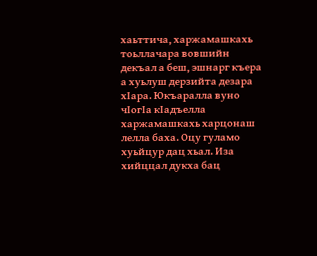хаьттича, харжамашкахь тоьллачара вовшийн декъал а беш, эшнарг къера а хуьлуш дерзийта дезара хIара. Юкъаралла вуно чIогIа кIадъелла харжамашкахь харцонаш лелла баха. Оцу гуламо хуьйцур дац хьал. Иза хийццал дукха бац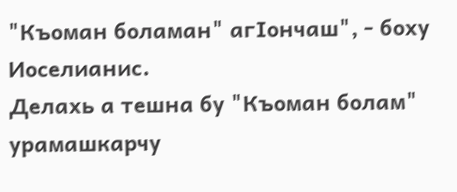"Къоман боламан" агIончаш", - боху Иоселианис.
Делахь а тешна бу "Къоман болам" урамашкарчу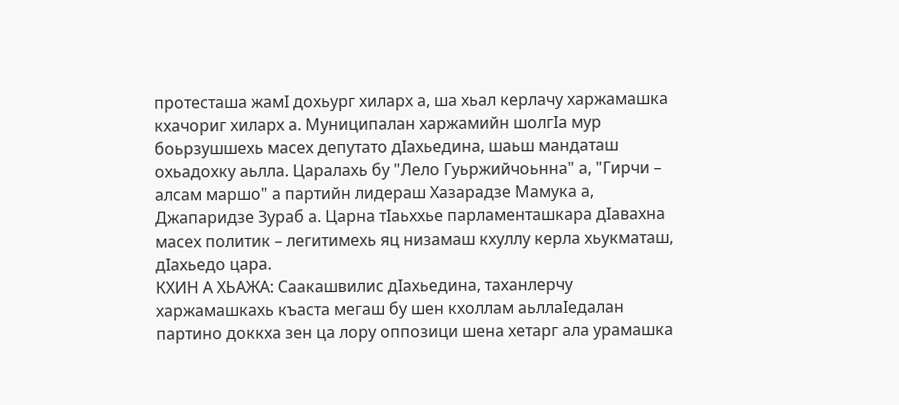протесташа жамI дохьург хиларх а, ша хьал керлачу харжамашка кхачориг хиларх а. Муниципалан харжамийн шолгIа мур боьрзушшехь масех депутато дIахьедина, шаьш мандаташ охьадохку аьлла. Царалахь бу "Лело Гуьржийчоьнна" а, "Гирчи – алсам маршо" а партийн лидераш Хазарадзе Мамука а, Джапаридзе Зураб а. Царна тIаьххье парламенташкара дIавахна масех политик – легитимехь яц низамаш кхуллу керла хьукматаш, дIахьедо цара.
КХИН А ХЬАЖА: Саакашвилиc дIахьедина, таханлерчу харжамашкахь къаста мегаш бу шен кхоллам аьллаIедалан партино доккха зен ца лору оппозици шена хетарг ала урамашка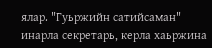ялар. "Гуьржийн сатийсаман" инарла секретарь, керла хаьржина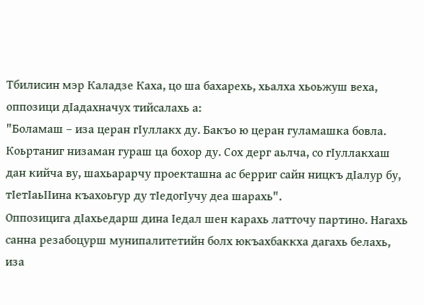Тбилисин мэр Каладзе Каха, цо ша бахарехь, хьалха хьоьжуш веха, оппозици дIадахначух тийсалахь а:
"Боламаш – иза церан гIуллакх ду. Бакъо ю церан гуламашка бовла. Коьртаниг низаман гураш ца бохор ду. Сох дерг аьлча, со гIуллакхаш дан кийча ву, шахьарарчу проекташна ас берриг сайн ницкъ дIалур бу, тIетIаьIIина къахоьгур ду тIедогIучу деа шарахь".
Оппозицига дIахьедарш дина Iедал шен карахь латточу партино. Нагахь санна резабоцурш мунипалитетийн болх юкъахбаккха дагахь белахь, иза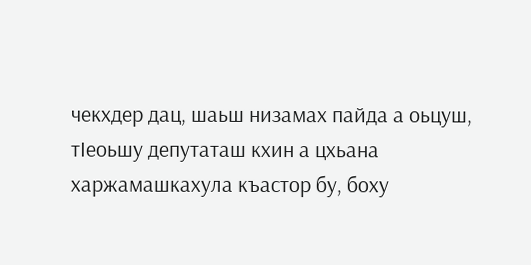чекхдер дац, шаьш низамах пайда а оьцуш, тIеоьшу депутаташ кхин а цхьана харжамашкахула къастор бу, боху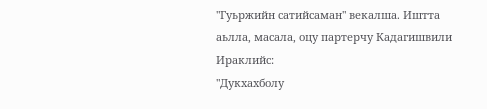"Гуьржийн сатийсаман" векалша. Иштта аьлла, масала, оцу партерчу Кадагишвили Ираклийс:
"Дукхахболу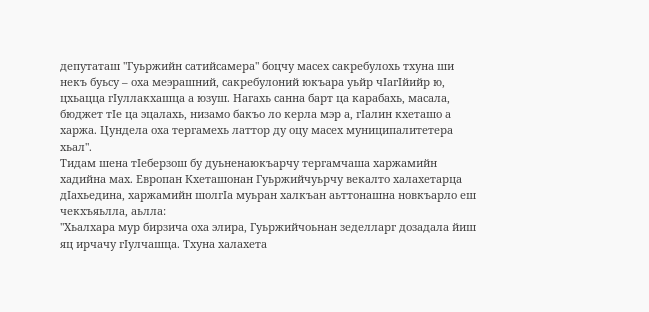депутаташ "Гуьржийн сатийсамера" боцчу масех сакребулохь тхуна ши некъ буьсу – оха меэрашний, сакребулоний юкъара уьйр чIагIйийр ю, цхьацца гIуллакхашца а юзуш. Нагахь санна барт ца карабахь, масала, бюджет тIе ца эцалахь, низамо бакъо ло керла мэр а, гIалин кхеташо а харжа. Цундела оха тергамехь латтор ду оцу масех муниципалитетера хьал".
Тидам шена тIеберзош бу дуьненаюкъарчу тергамчаша харжамийн хадийна мах. Европан Кхеташонан Гуьржийчуьрчу векалто халахетарца дIахьедина, харжамийн шолгIа муьран халкъан аьттонашна новкъарло еш чекхъяьлла, аьлла:
"Хьалхара мур бирзича оха элира, Гуьржийчоьнан зеделларг дозадала йиш яц ирчачу гIулчашца. Тхуна халахета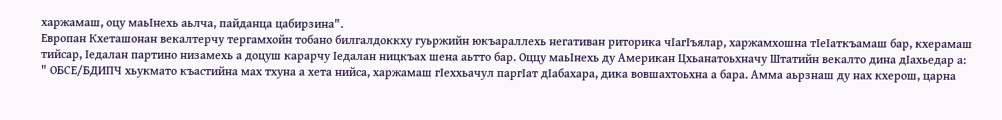харжамаш, оцу маьIнехь аьлча, пайданца цабирзина".
Европан Кхеташонан векалтерчу тергамхойн тобано билгалдоккху гуьржийн юкъараллехь негативан риторика чIагIъялар, харжамхошна тIеIаткъамаш бар, кхерамаш тийсар, Iедалан партино низамехь а доцуш карарчу Iедалан ницкъах шена аьтто бар. Оццу маьIнехь ду Американ Цхьанатоьхначу Штатийн векалто дина дIахьедар а:
" ОБСЕ/БДИПЧ хьукмато къастийна мах тхуна а хета нийса, харжамаш гIеххьачул паргIат дIабахара, дика вовшахтоьхна а бара. Амма аьрзнаш ду нах кхерош, царна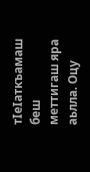тIеIаткъамаш беш меттигаш яра аьлла. Оцу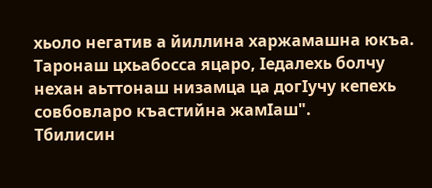хьоло негатив а йиллина харжамашна юкъа. Таронаш цхьабосса яцаро, Iедалехь болчу нехан аьттонаш низамца ца догIучу кепехь совбовларо къастийна жамIаш".
Тбилисин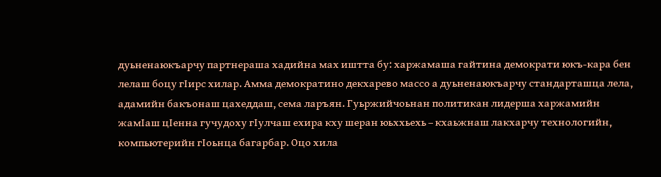дуьненаюкъарчу партнераша хадийна мах иштта бу: харжамаша гайтина демократи юкъ-кара бен лелаш боцу гIирс хилар. Амма демократино декхарево массо а дуьненаюкъарчу стандарташца лела, адамийн бакъонаш цахеддаш, сема ларъян. Гуьржийчоьнан политикан лидерша харжамийн жамIаш цIенна гучудоху гIулчаш ехира кху шеран юьххьехь – кхаьжнаш лакхарчу технологийн, компьютерийн гIоьнца багарбар. Оцо хила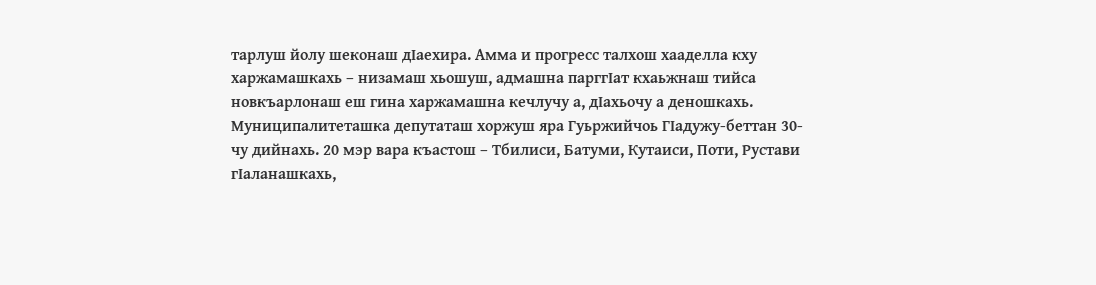тарлуш йолу шеконаш дIаехира. Амма и прогресс талхош хааделла кху харжамашкахь – низамаш хьошуш, адмашна парггIат кхаьжнаш тийса новкъарлонаш еш гина харжамашна кечлучу а, дIахьочу а деношкахь.
Муниципалитеташка депутаташ хоржуш яра Гуьржийчоь ГIадужу-беттан 30-чу дийнахь. 20 мэр вара къастош – Тбилиси, Батуми, Кутаиси, Поти, Рустави гIаланашкахь,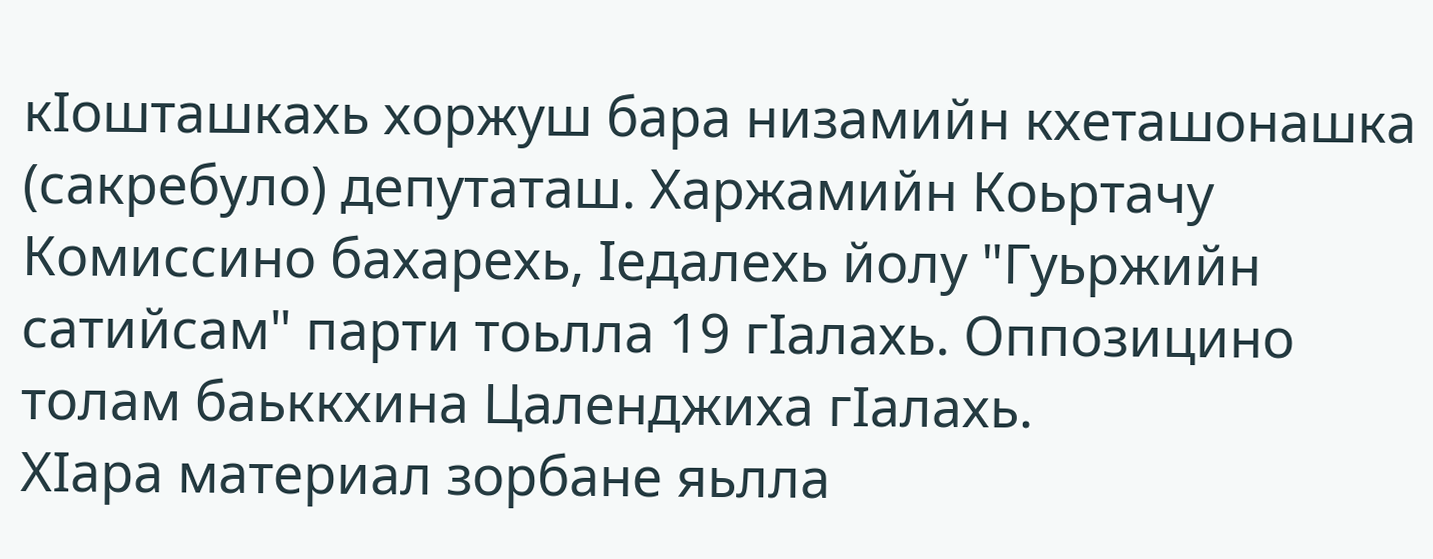кIошташкахь хоржуш бара низамийн кхеташонашка (сакребуло) депутаташ. Харжамийн Коьртачу Комиссино бахарехь, Iедалехь йолу "Гуьржийн сатийсам" парти тоьлла 19 гIалахь. Оппозицино толам баьккхина Цаленджиха гIалахь.
ХIара материал зорбане яьлла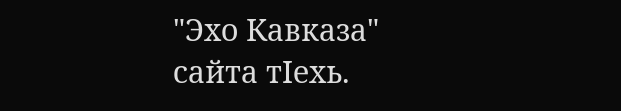"Эхо Кавказа" сайта тIехь.